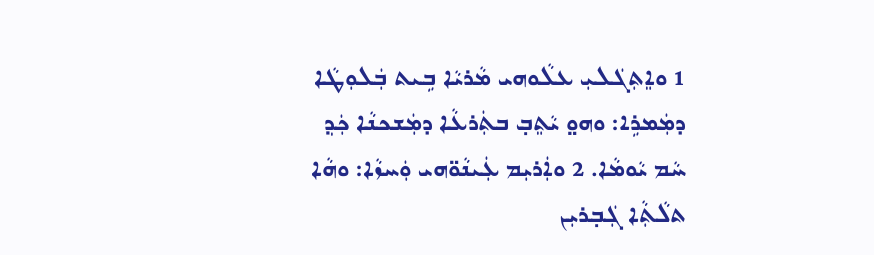1 ܘܐܸܬܼܓܿܠܝܼ ܥܠܵܘܗܝ ܡܵܪܝܵܐ ܒܹܝܬ ܒܲܠܘܼܛܵܐ ܕܡܲܡܪܹܐ: ܘܗܘ̤ ܝܵܬܸܒ݂ ܒܬܲܪܥܵܐ ܕܡܲܫܟܢܵܐ ܟܲܕ݂ ܚܵܡ ܝܵܘܡܵܐ. 2 ܘܐܲܪܝܼܡ ܥܲܝܢܵܘ̈ܗܝ ܘܲܚܙܵܐ: ܘܗܵܐ ܬܠܵܬܼܵܐ ܓܲܒ݂ܪܝܼܢ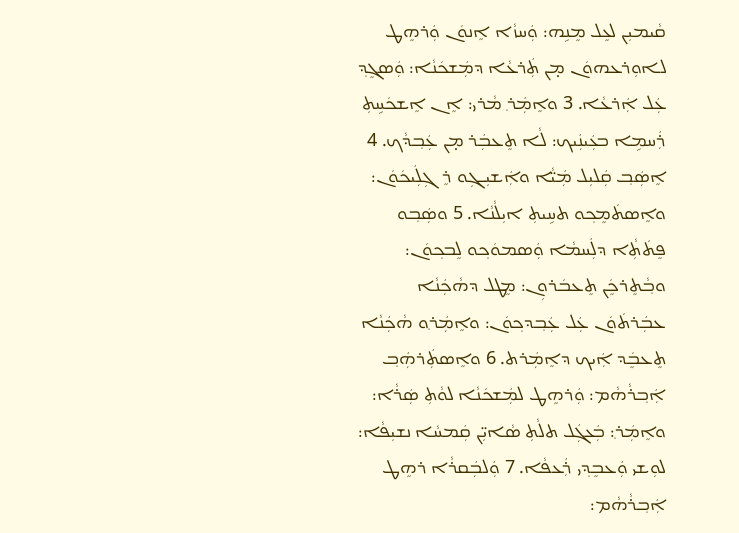ܩܵܝܡܝܼܢ ܠܥܸܠ ܡܸܢܹܗ: ܘܲܚܙܵܐ ܐܸܢܘܿܢ ܘܲܪܗܸܛ ܠܐܘܼܪܥܗܘܿܢ ܡ̣ܢ ܬܲܪܥܵܐ ܕܡܲܫܟܿܢܵܐ: ܘܲܣܓܸܕ݂ ܥܲܠ ܐܲܪܥܵܐ. 3 ܘܐܸܡܲܪ݂ ܡܵܪܝ: ܐܸܢ ܐܸܫܟܿܚܹܬܼ ܪܲܚܡܹܐ ܒܥܲܝܢܲܝܟ: ܠܵܐ ܬܸܥܒܲܪ ܡ̣ܢ ܥܲܒ݂ܕܵܟ. 4 ܐܸܣܲܒ݂ ܩܲܠܝܼܠ ܡܲܝ̈ܵܐ ܘܐܲܫܝܼܓܼܘ ܪܸܓܼܠܲܝܟܿܘܿܢ: ܘܐܸܣܬܿܡܸܟ݂ܘ ܬܚܹܝܬܼ ܐܝܼܠܵܢܵܐ. 5 ܘܣܲܒ݂ܘ ܦܸܬܿܬܼܵܐ ܕܠܲܚܡܵܐ ܘܲܣܡܘܿܟ݂ܘ ܠܸܒܟ݂ܘܿܢ: ܘܒ݂ܵܬܸܪܟܸܿܢ ܬܸܥܒܿܪܘܼܢ: ܡܸܛܠ ܕܗܵܟܲܢܵܐ ܥܒܲܪܬܿܘܿܢ ܥܲܠ ܥܲܒ݂ܕܟ݂ܘܿܢ: ܘܐܸܡܲܪ݂ܘ ܗܵܟܲܢܵܐ ܬܸܥܒܸܿܕ ܐܲܝܟ ܕܐܸܡܲܪܬ. 6 ܘܐܸܣܬܲܪܗܲܒ݂ ܐܲܒ݂ܪܵܗܵܡ: ܘܲܪܗܸܛ ܠܡܲܫܟܿܢܵܐ ܠܘܵܬܼ ܣܲܪܵܐ: ܘܐܸܡܲܪ݂: ܒܲܥܓܲܠ ܬܠܵܬܼ ܣܵܐܝܼ̈ܢ ܩܲܡܚܵܐ ܢܫܝܼܦܵܐ: ܠܘܼܫܝ ܘܲܥܒܸܕ݂ܝ ܪܲܥܦܵܐ. 7 ܘܲܠܒܲܩܪܵܐ ܪܗܸܛ ܐܲܒ݂ܪܵܗܵܡ: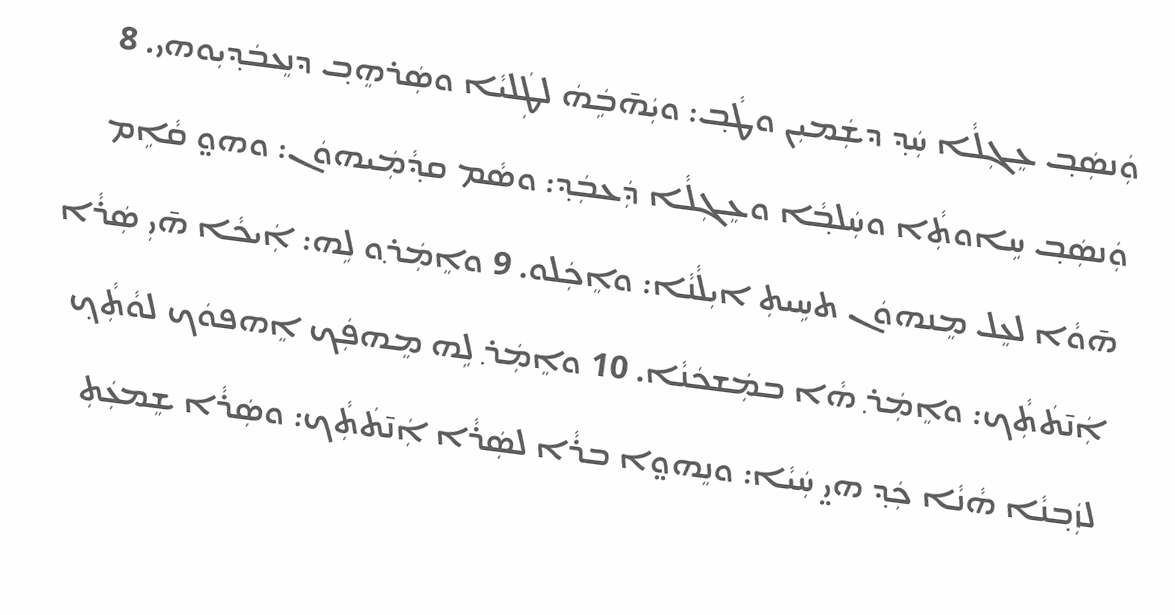ܘܲܢܣܲܒ݂ ܥܸܓܼܠܵܐ ܚܲܕ݂ ܕܫܲܡܝܼܢ ܘܛܵܒ݂: ܘܝܲܗ̄ܒܹܿܗܿ ܠܛܲܠܝܵܐ ܘܣܲܪܗܸܒ݂ ܕܢܸܥܒܿܕ݂ܝܼܘܗܝ. 8 ܘܲܢܣܲܒ݂ ܚܹܐܘܬܼܵܐ ܘܚܲܠܒ݂ܵܐ ܘܥܸܓܼܠܵܐ ܕܲܥܒܲܕ݂: ܘܣܵܡ ܩܕ݂ܵܡܲܝܗܘܿܢ: ܘܗܘ̤ ܩܵܐܹܡ ܗ̄ܘܵܐ ܠܥܸܠ ܡܸܢܗܘܿܢ ܬܚܹܝܬܼ ܐܝܼܠܵܢܵܐ: ܘܐܸܟܲܠܘ. 9 ܘܐܸܡܲܪ݂ܘ ܠܹܗ: ܐܲܝܟܵܐ ܗ̄ܝܼ ܣܲܪܵܐ ܐܲܢ̄ܬܿܬܼܵܟ: ܘܐܸܡܲܪ݂ ܗܵܐ ܒܡܲܫܟܿܢܵܐ. 10 ܘܐܸܡܲܪ݂ ܠܹܗ ܡܸܗܦܲܟ ܐܸܗܦܘܿܟ ܠܘܵܬܼܵܟ݂ ܠܙܲܒ݂ܢܵܐ ܗܵܢܵܐ ܟܲܕ݂ ܗܝ̤ ܚܲܝܵܐ: ܘܢܸܗܘ̤ܐ ܒܪܵܐ ܠܣܲܪܵܐ ܐܲܢ̄ܬܿܬܼܵܟ: ܘܣܲܪܵܐ ܫܸܡܥܲܬܼ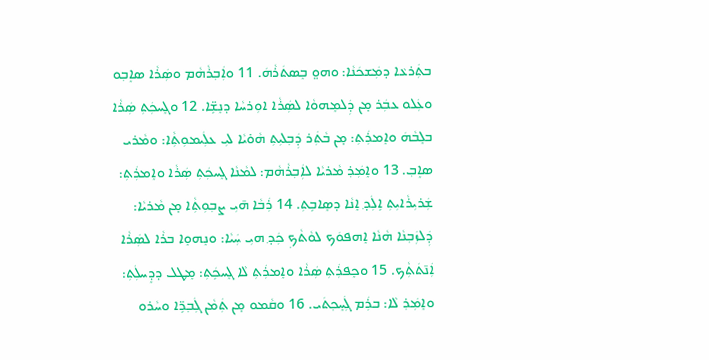ܒܬܲܪܥܵܐ ܕܡܲܫܟܿܢܵܐ: ܘܗܘ̤ ܒܸܣܬܿܪܵܗܿ. 11 ܘܐܲܒ݂ܪܵܗܵܡ ܘܣܲܪܵܐ ܣܐܸܒ݂ܘ ܘܥܲܠܘ ܥܒܲܪ ܡ̣ܢ ܕܲܠܡܸܗܘܵܐ ܠܣܲܪܵܐ ܐܘܼܪܚܵܐ ܕܢܸܫܹ̈ܐ. 12 ܘܓܸܚܟܲܬܼ ܣܲܪܵܐ ܒܠܸܒܵܗܿ ܘܐܸܡܪܲܬܼ: ܡ̣ܢ ܒܵܬܲܪ ܕܲܒ݂ܠܝܼܬܼ ܗܵܘ̇ܝܵܐ ܠܝܼ ܥܠܲܝܡܘܼܬܼܵܐ: ܘܡܵܪܝ ܣܐܸܒ݂. 13 ܘܐܸܡܲܪ݂ ܡܵܪܝܵܐ ܠܐܲܒ݂ܪܵܗܵܡ: ܠܡܵܢܵܐ ܓܸܚܟܲܬܼ ܣܲܪܵܐ ܘܐܸܡܪܲܬܼ: ܫܲܪܝܼܪܵܐܝܼܬܼ ܐܹܠܲܕ݂ ܐܸܢܵܐ ܕܣܸܐܒܹܬܼ. 14 ܪܲܒܵܐ ܗ̄ܝܼ ܨܒ݂ܘܼܬܼܵܐ ܡ̣ܢ ܡܵܪܝܵܐ: ܕܲܠܙܲܒ݂ܢܵܐ ܗܵܢܵܐ ܐܸܗܦܘܿܟ ܠܘܵܬܵܟ݂ ܟܲܕ݂ ܗܝܼ ܚܲܝܵܐ: ܘܢܸܗܘܸܐ ܒܪܵܐ ܠܣܲܪܵܐ ܐܲܢ̄ܬܿܬܼܵܟ. 15 ܘܟܸܦܪܲܬܼ ܣܲܪܵܐ ܘܐܸܡܪܲܬܼ ܠܵܐ ܓܸܚܟܹܿܬܼ: ܡܸܛܠ ܕܕܸܚܠܲܬܼ: ܘܐܸܡܲܪ݂ ܠܵܐ: ܒܪܲܡ ܓܲܚܸܟ݂ܬܿܝ. 16 ܘܩܵܡܘ ܡ̣ܢ ܬܲܡܵܢ ܓܲܒ݂ܪܹ̈ܐ ܘܚܵܪܘ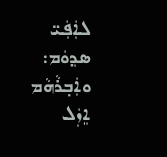ܠܐܲܦܲܝ̈ ܣܕ݂ܘܿܡ: ܘܐܲܒ݂ܪܵܗܵܡ ܐܸܙܲܠ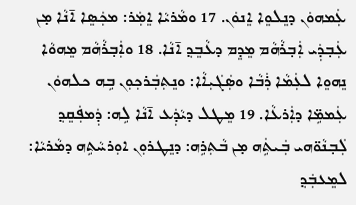ܥܲܡܗܘܿܢ ܕܢܸܠܘܸܐ ܐܸܢܘܿܢ. 17 ܘܡܵܪܝܵܐ ܐܸܡܲܪ: ܡܟܲܣܸܐ ܐ̄ܢܵܐ ܡ̣ܢ ܥܲܒ݂ܕܲܝ ܐܲܒ݂ܪܵܗܵܡ ܡܸܕܸܡ ܕܥܵܒܸܕ݂ ܐ̄ܢܵܐ. 18 ܘܐܲܒ݂ܪܵܗܵܡ ܡܸܗܘܵܐ ܢܸܗܘܸܐ ܠܥܲܡܵܐ ܪܲܒܵܐ ܘܣܲܓܿܝܼܐܵܐ: ܘܢܸܬܼܒܲܪܟ݂ܘܼܢ ܒܹܗ ܟܠܗܘܿܢ ܥܲܡܡܹ̈ܐ ܕܐܲܪܥܵܐ. 19 ܡܸܛܠ ܕܝܵܕܲܥ ܐ̄ܢܵܐ ܠܹܗ: ܕܲܡܦܲܩܸܕ݂ ܠܲܒ݂ܢܵܘ̈ܗܝ ܒܲܝܬܹܿܗ ܡ̣ܢ ܒܵܬܼܪܹܗ: ܕܢܸܛܪܘܼܢ ܐܘܼܪܚܵܬܹܗ ܕܡܵܪܝܵܐ: ܠܡܸܥܒܲܕ݂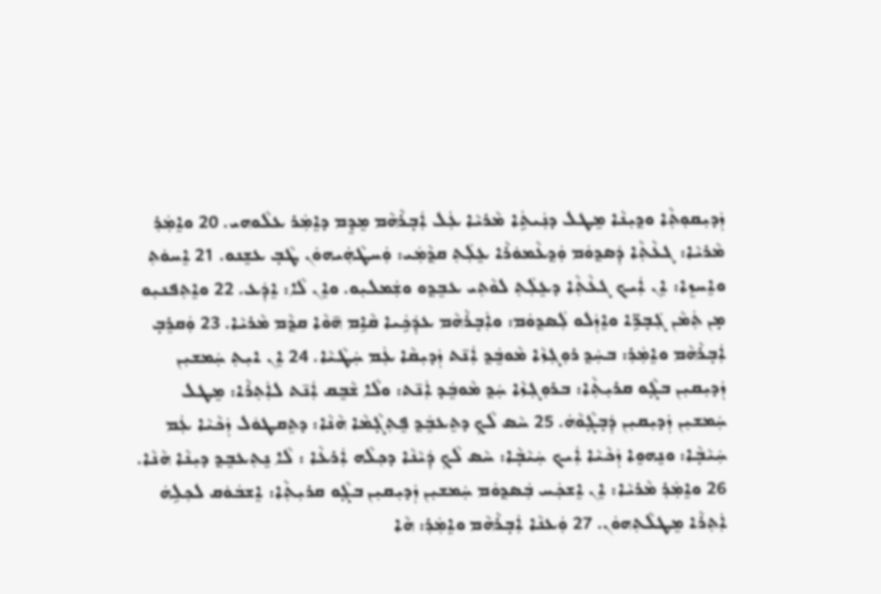ܙܲܕܝܼܩܘܼܬܼܵܐ ܘܕ݂ܝܼܢܵܐ ܡܸܛܠ ܕܢܲܝܬܹܿܐ ܡܵܪܝܵܐ ܥܲܠ ܐܲܒ݂ܪܵܗܵܡ ܡܸܕܸܡ ܕܐܸܡܲܪ ܥܠܵܘܗܝ. 20 ܘܐܸܡܲܪ݂ ܡܵܪܝܵܐ: ܓܥܵܬܼܵܐ ܕܲܣܕ݂ܘܿܡ ܘܲܕ݂ܥܵܡܘܿܪܵܐ ܥܸܠܲܬܼ ܩܕ݂ܵܡܲܝ: ܘܲܚܛܵܗܲܝܗܘܿܢ ܛܵܒ݂ ܥܫܸܢܘ. 21 ܐܸܚܘܿܬܼ ܘܐܸܚܙܸܐ: ܐܸܢ ܐܲܝܟ ܓܥܵܬܼܵܐ ܕܥܸܠܲܬܼ ܠܘܵܬܼܝ ܥܒܸܕ݂ܘ ܘܫܲܡܠܝܼܘ. ܘܐܸܢ ܠܵܐ: ܐܸܕܲܥ. 22 ܘܐܸܬܼܦܢܝܼܘ ܡ̣ܢ ܬܲܡܵܢ ܓܲܒ݂ܪܹ̈ܐ ܘܐܸܙܲܠܘ ܠܲܣܕ݂ܘܿܡ: ܘܐܲܒ݂ܪܵܗܵܡ ܥܕܲܟܹܿܝܐ ܩܵܐܹܡ ܗ̄ܘܵܐ ܩܕ݂ܵܡ ܡܵܪܝܵܐ. 23 ܘܲܩܪܸܒ݂ ܐܲܒ݂ܪܵܗܵܡ ܘܐܸܡܲܪ݂: ܒܚܲܕ݂ ܪܘܼܓܼܙܵܐ ܡܵܘܒܸܿܕ݂ ܐܲܢ̄ܬ ܙܲܕܝܼܩܵܐ ܥܲܡ ܚܲܛܵܝܵܐ. 24 ܐܸܢ ܐܝܼܬܼ ܚܲܡܫܝܼܢ ܙܲܕܝܼܩܝܼܢ ܒܓ݂ܵܘ ܩܪܝܼܬܼܵܐ: ܒܪܘܼܓܼܙܵܐ ܚܲܕ݂ ܡܵܘܒܸܿܕ ܐܲܢ̄ܬ: ܘܠܵܐ ܫܵܒܸܩ ܐܲܢ̄ܬ ܠܐܲܬܼܪܵܐ: ܡܸܛܠ ܚܲܡܫܝܼܢ ܙܲܕܝܼܩܝܼܢ ܕܲܒ݂ܓ݂ܵܘܵܗܿ. 25 ܚܵܣ ܠܵܟ݂ ܕܬܸܥܒܸܿܕ݂ ܦܸܬܼܓ݂ܵܡܵܐ ܗܵܢܵܐ: ܕܬܸܩܛܘܿܠ ܙܲܟܵܝܵܐ ܥܲܡ ܚܲܝܵܒ݂ܵܐ: ܘܢܸܗܘܸܐ ܙܲܟܵܝܵܐ ܐܲܝܟ ܚܲܝܵܒ݂ܵܐ: ܚܵܣ ܠܵܟ݂ ܕܲܝܵܢܵܐ ܕܟ݂ܠܵܗ ܐܲܪܥܵܐ : ܠܵܐ ܢܸܬܼܥܒܸܕ݂ ܕܝܼܢܵܐ ܗܵܢܵܐ. 26 ܘܐܸܡܲܪ݂ ܡܵܪܝܵܐ: ܐܸܢ ܐܸܫܟܲܚ ܒܲܣܕ݂ܘܿܡ ܚܲܡܫܝܼܢ ܙܲܕܝܼܩܝܼܢ ܒܓ݂ܵܘ ܩܪܝܼܬܼܵܐ: ܐܸܫܒܿܘܿܩ ܠܟ݂ܠܹܗܿ ܐܲܬܼܪܵܐ ܡܸܛܠܵܬܼܗܘܿܢ. 27 ܘܲܥܢܵܐ ܐܲܒ݂ܪܵܗܵܡ ܘܐܸܡܲܪ݂: ܗܵܐ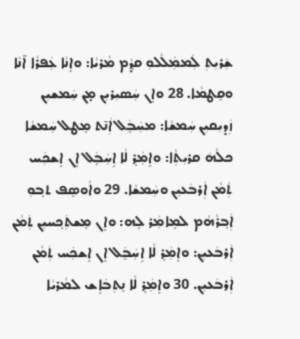ܫܲܪܝܼܬܼ ܠܲܡܡܲܠܵܠܘܼ ܩܕ݂ܵܡ ܡܵܪܝܵܐ: ܘܐܸܢܵܐ ܥܲܦܪܵܐ ܐ̄ܢܵܐ ܘܩܸܛܡܵܐ. 28 ܘܐܸܢ ܚܲܣܝܼܪܝܼܢ ܡ̣ܢ ܚܲܡܫܝܼܢ ܙܲܕܝܼܩܝܼܢ ܚܲܡܫܵܐ: ܡܚܲܒܸܿܠ ܐܲܢ̄ܬ ܡܸܛܠ ܚܲܡܫܵܐ ܟܠܵܗܿ ܩܪܝܼܬܼܵܐ: ܘܐܸܡܲܪ݂ ܠܵܐ ܐܹܚܲܒܸܿܠ ܐܸܢ ܐܸܫܟܲܚ ܬܲܡܵܢ ܐܲܪܒܿܥܝܼܢ ܘܚܲܡܫܵܐ. 29 ܘܐܵܘܣܸܦ ܬܒ݂ܘܼ ܐܲܒ݂ܪܵܗܵܡ ܠܡܹܐܡܲܪ ܠܹܗ: ܘܐܸܢ ܡܸܫܬܲܟ݂ܚܝܼܢ ܬܲܡܵܢ ܐܲܪܒܿܥܝܼܢ: ܘܐܸܡܲܪ݂ ܠܵܐ ܐܹܚܲܒܸܿܠ ܐܸܢ ܐܸܫܟܲܚ ܬܲܡܵܢ ܐܲܪܒܿܥܝܼܢ. 30 ܘܐܸܡܲܪ݂ ܠܵܐ ܢܸܬܼܒܿܐܸܫ ܠܡܵܪܝܵܐ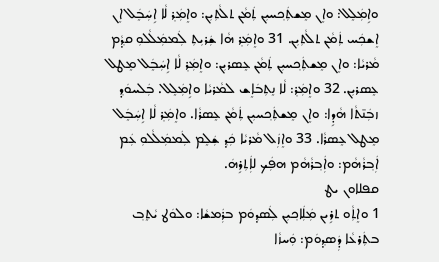ܘܐܹܡܲܠܸܠ: ܘܐܸܢ ܡܸܫܬܲܟ݂ܚܝܼܢ ܬܲܡܵܢ ܬܠܵܬܼܝܼܢ: ܘܐܸܡܲܪ݂ ܠܵܐ ܐܹܚܲܒܸܿܠ ܐܸܢ ܐܸܫܟܲܚ ܬܲܡܵܢ ܬܠܵܬܼܝܼܢ. 31 ܘܐܸܡܲܪ݂ ܗܵܐ ܫܲܪܝܼܬܼ ܠܲܡܡܲܠܵܠܘܼ ܩܕ݂ܵܡ ܡܵܪܝܵܐ: ܘܐܸܢ ܡܸܫܬܲܟ݂ܚܝܼܢ ܬܲܡܵܢ ܥܸܣܪܝܼܢ: ܘܐܸܡܲܪ݂ ܠܵܐ ܐܹܚܲܒܸܿܠ ܡܸܛܠ ܥܸܣܪܝܼܢ. 32 ܘܐܸܡܲܪ݂: ܠܵܐ ܢܸܬܼܒܿܐܸܫ ܠܡܵܪܝܵܐ ܘܐܹܡܲܠܸܠ. ܒܲܠܚܘܿܕ݂ ܙܒܲܢ̄ܬܵܐ ܗܵܕܹܐ: ܘܐܸܢ ܡܸܫܬܲܟ݂ܚܝܼܢ ܬܲܡܵܢ ܥܸܣܪܵܐ. ܘܐܸܡܲܪ݂ ܠܵܐ ܐܹܚܲܒܸܿܠ ܡܸܛܠ ܥܸܣܪܵܐ. 33 ܘܐܸܙܲܠ ܡܵܪܝܵܐ ܟܲܕ݂ ܫܲܠܸܡ ܠܲܡܡܲܠܵܠܘܼ ܥܲܡ ܐܲܒ݂ܪܵܗܵܡ: ܘܐܲܒ݂ܪܵܗܵܡ ܗܦܲܟ ܠܐܲܬܼܪܹܗܿ.
ܩܦܠܐܘܢ ܝܛ
1 ܘܐܸܬܼܵܘ ܬܪܹܝܢ ܡܲܠܲܐܟ݂ܝܼܢ ܠܲܣܕ݂ܘܿܡ ܒܪܲܡܫܵܐ: ܘܠܘܿܛ ܝܵܬܸܒ݂ ܒܬܲܪܥܵܐ ܕܲܣܕ݂ܘܿܡ: ܘܲܚܙܵܐ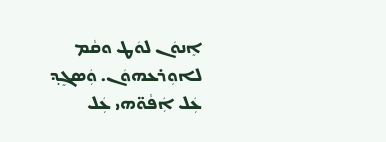ܐܸܢܘܿܢ ܠܘܿܛ ܘܩܵܡ ܠܐܘܼܪܥܗܘܿܢ. ܘܲܣܓܸܕ݂ ܥܲܠ ܐܲܦܵܘ̈ܗܝ ܥܲܠ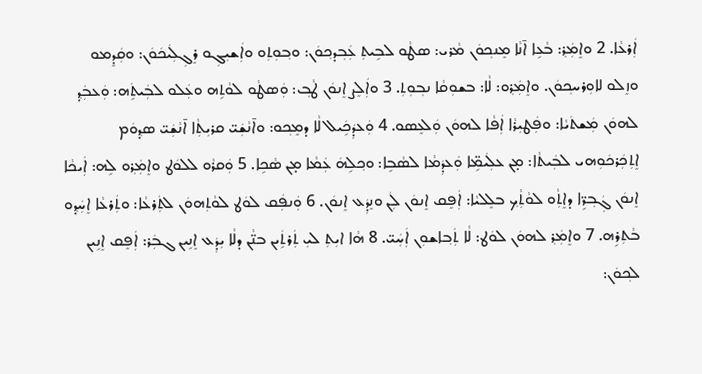ܐܲܪܥܵܐ. 2 ܘܐܸܡܲܪ݂: ܒܵܥܹܐ ܐ̄ܢܵܐ ܡܸܢܟ݂ܘܿܢ ܡܵܪܝ: ܣܛܵܘ ܠܒܹܝܬܼ ܥܲܒ݂ܕܟ݂ܘܿܢ: ܘܒ݂ܘܼܬܼܘ ܘܐܲܫܝܼܓܼܘ ܪܸܓܼܠܲܝܟܿܘܿܢ: ܘܩܲܕܸܡܘ ܘܙܸܠܘ ܠܐܘܼܪܚܟ݂ܘܿܢ. ܘܐܸܡܲܪ݂ܘ: ܠܵܐ: ܒܫܘܼܩܵܐ ܢܒ݂ܘܼܬܼ. 3 ܘܐܲܠܸܨ ܐܸܢܘܿܢ ܛܵܒ݂: ܘܲܣܛܵܘ ܠܘܵܬܹܗ ܘܥܲܠܘ ܠܒܲܝܬܹܿܗ: ܘܲܥܒܲܕ݂ ܠܗܘܿܢ ܡܲܫܬܿܝܵܐ: ܘܦܲܛܝܼܪܵܐ ܐܲܦܵܐ ܠܗܘܿܢ ܘܲܠܥܸܣܘ. 4 ܘܲܥܕܲܟܹܿܝܠ ܠܵܐ ܕܡܸܟ݂ܘ: ܘܐ̄ܢܵܫܲܝ̈ ܩܪܝܼܬܼܵܐ ܐ̄ܢܵܫܲܝ̈ ܣܕ݂ܘܿܡ ܐܸܬܼܟܲܪܟܿܘܼܗܝ ܠܒܲܝܬܵܐ: ܡ̣ܢ ܥܠܲܝܡܹ̈ܐ ܘܲܥܕܲܡܵܐ ܠܣܵܒܹܐ: ܘܟ݂ܠܹܗܿ ܥܲܡܵܐ ܡ̣ܢ ܣܵܟܹܐ. 5 ܘܲܩܪܵܘ ܠܠܘܿܛ ܘܐܸܡܲܪ݂ܘ ܠܹܗ: ܐܲܝܟܵܐ ܐܸܢܘܿܢ ܓܲܒ݂ܪܹ̈ܐ ܕܐܸܬܼܵܘ ܠܘܵܬܼܵܟ݂ ܒܠܸܠܝܵܐ: ܐܲܦܸܩ ܐܸܢܘܿܢ ܠܲܢ ܘܢܸܕܲܥ ܐܸܢܘܿܢ. 6 ܘܲܢܦܲܩ ܠܘܿܛ ܠܘܵܬܼܗܘܿܢ ܠܬܲܪܥܵܐ: ܘܬܲܪܥܵܐ ܐܸܚܲܕ݂ܘ ܒܵܬܼܪܹܗ. 7 ܘܐܸܡܲܪ݂ ܠܗܘܿܢ ܠܘܿܛ: ܠܵܐ ܬܲܒ݂ܐܫܘܼܢ ܐܲܚܲܝ̈. 8 ܗܵܐ ܐܝܼܬܼ ܠܝܼ ܬܲܪܬܹܿܝܢ ܒܢ̈ܵܢ ܕܠܵܐ ܝܼܕܲܥ ܐܸܢܹܝܢ ܓܒܲܪ: ܐܲܦܸܩ ܐܸܢܹܝܢ ܠܟ݂ܘܿܢ: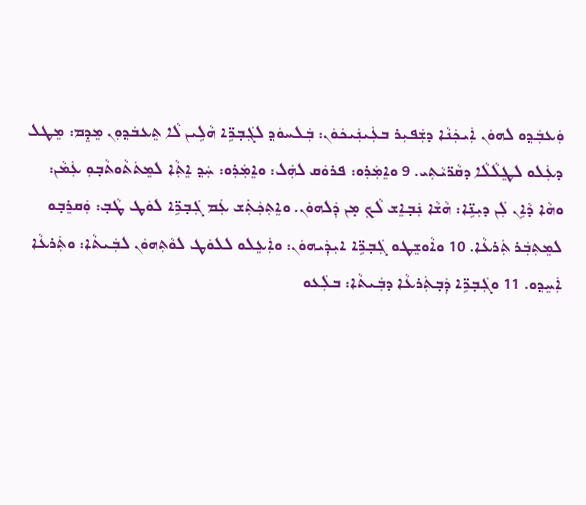ܘܲܥܒܲܕ݂ܘ ܠܗܘܿܢ ܐܲܝܟܲܢܵܐ ܕܫܲܦܝܼܪ ܒܥܲܝܢܲܝܟܿܘܿܢ: ܒܲܠܚܘܿܕ݂ ܠܓܲܒ݂ܪܹ̈ܐ ܗܵܠܹܝܢ ܠܵܐ ܬܸܥܒܿܕ݂ܘܼܢ ܡܸܕܸܡ: ܡܸܛܠ ܕܥܲܠܘ ܠܛܸܠܵܠܵܐ ܕܩܵܪ̈ܝܵܬܼܝ. 9 ܘܐܸܡܲܪ݂ܘ: ܦܪܘܿܩ ܠܗܲܠ: ܘܐܸܡܲܪ݂ܘ: ܚܲܕ݂ ܐܸܬܼܵܐ ܠܡܸܬܿܬܵܘܬܵܒ݂ܘܼ ܥܲܡܵܢ: ܘܗܵܐ ܕܵܐܹܢ ܠܲܢ ܕܝܼܢܹ̈ܐ: ܗܵܫܵܐ ܢܲܒ݂ܐܸܫ ܠܵܟ݂ ܡ̣ܢ ܕܲܠܗܘܿܢ. ܘܐܸܬܼܟܲܬܲܫ ܥܲܡ ܓܲܒ݂ܪܹ̈ܐ ܠܘܿܛ ܛܵܒ݂: ܘܲܩܪܸܒ݂ܘ ܠܡܸܬܼܒܲܪ ܬܲܪܥܵܐ. 10 ܘܐܵܘܫܸܛܘ ܓܲܒ݂ܪܹ̈ܐ ܐܝܼܕܲܝܗܘܿܢ: ܘܐܲܥܸܠܘ ܠܠܘܿܛ ܠܘܵܬܼܗܘܿܢ ܠܒܲܝܬܵܐ: ܘܬܲܪܥܵܐ ܐܲܚܸܕ݂ܘ. 11 ܘܓܲܒ݂ܪܹ̈ܐ ܕܲܒ݂ܬܲܪܥܵܐ ܕܒܲܝܬܵܐ: ܒܠܲܥܘ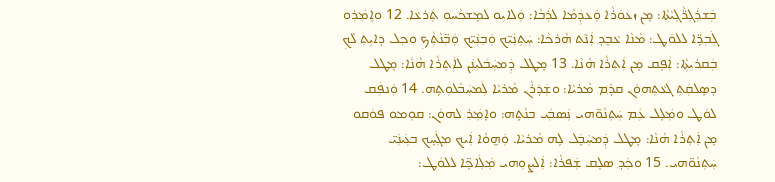ܒܲܫܪܲܓܼܪ̈ܵܓܼܝܵܬܼܵܐ: ܡ̣ܢ ܙܥܘܿܪܵܐ ܘܲܥܕܲܡܵܐ ܠܪܲܒܵܐ: ܘܲܠܐܝܼܘ ܠܡܸܫܟܵܚܘܼ ܬܲܪܥܵܐ. 12 ܘܐܸܡܲܪ݂ܘ ܓܲܒ݂ܪܹ̈ܐ ܠܠܘܿܛ: ܡܵܢܵܐ ܥܵܒܸܕ݂ ܐܲܢ̄ܬ ܗܵܪܟܵܐ: ܚܲܬܼܢܲܝ̈ܟ ܘܲܒ݂ܢܲܝ̈ܟ ܘܲܒ݂̈ܢܵܬܼܵܟ݂ ܘܟ݂ܠ ܕܐܝܼܬܼ ܠܵܟ݂ ܒܲܩܪܝܼܬܼܵܐ: ܐܲܦܸܩ ܡ̣ܢ ܐܲܬܼܪܵܐ ܗܵܢܵܐ. 13 ܡܸܛܠ ܕܲܡܚܲܒܿܠܝܼܢܲܢ ܠܐܲܬܼܪܵܐ ܗܵܢܵܐ: ܡܸܛܠ ܕܣܸܠܩܲܬܼ ܓܥܵܬܼܗܘܿܢ ܩܕ݂ܵܡ ܡܵܪܝܵܐ: ܘܫܲܕܿܪܵܢ ܡܵܪܝܵܐ ܠܲܡܚܲܒܵܠܘܼܬܹܗ. 14 ܘܲܢܦܲܩ ܠܘܿܛ ܘܡܲܠܸܠ ܥܲܡ ܚܲܬܼܢܵܘ̈ܗܝ ܢܲܣܒܲܝ ܒܢܵܬܹܗ: ܘܐܸܡܲܪ݂ ܠܗܘܿܢ: ܩܘܼܡܘ ܦܘܿܩܘ ܡ̣ܢ ܐܲܬܼܪܵܐ ܗܵܢܵܐ: ܡܸܛܠ ܕܲܡܚܲܒܸܿܠ ܠܹܗ ܡܵܪܝܵܐ. ܘܲܗ̤ܘܵܐ ܐܲܝܟ ܡܓܲܚܸܟ ܒܥܲܝܢܲܝ̈ ܚܲܬܼܢܵܘ̈ܗܝ. 15 ܘܟܲܕ݂ ܣܠܸܩ ܫܲܦܪܵܐ: ܐܲܠܨܘܼܗܝ ܡܲܠܲܐܟܹ̈ܐ ܠܠܘܿܛ: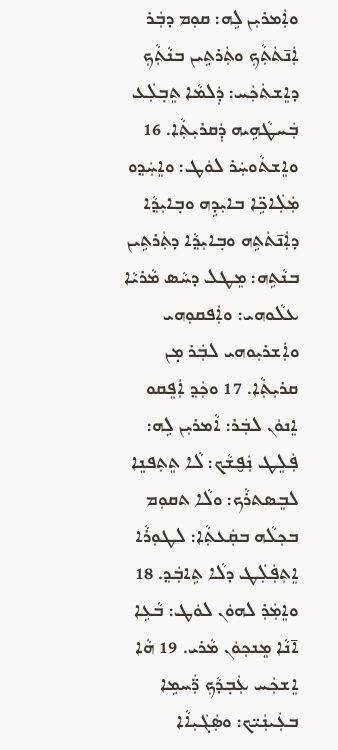ܘܐܲܡܪܝܼܢ ܠܹܗ: ܩܘܼܡ ܕܒܲܪ ܐܲܢ̄ܬܿܬܼܵܟ݂ ܘܬܲܪܬܹܝܢ ܒܢܵܬܼܵܟ݂ ܕܐܸܫܬܿܟܲܚ: ܕܲܠܡܵܐ ܬܸܒ݂ܠܲܥ ܒܲܚܛܵܗܹܝܗ ܕܲܩܪܝܼܬܼܵܐ. 16 ܘܐܸܫܬܵܘܚܲܪ ܠܘܿܛ: ܘܐܸܚܲܕ݂ܘ ܡܲܠܲܐܟܹ̈ܐ ܒܐܝܼܕܹܗ ܘܒ݂ܐܝܼܕ݂ܵܐ ܕܐܲܢ̄ܬܿܬܹܗ ܘܒ݂ܐܝܼܕ݂ܵܐ ܕܬܲܪܬܹܝܢ ܒܢܵܬܹܗ: ܡܸܛܠ ܕܚܵܣ ܡܵܪܝܵܐ ܥܠܵܘܗܝ: ܘܐܲܦܩܘܼܗܝ ܘܐܲܫܪܝܼܘܗܝ ܠܒܲܪ ܡ̣ܢ ܩܪܝܼܬܼܵܐ. 17 ܘܟܲܕ݂ ܐܲܦܸܩܘ ܐܸܢܘܿܢ ܠܒܲܪ: ܐܵܡܪܝܼܢ ܠܹܗ: ܦܲܠܸܛ ܢܲܦ̮ܫܵܟ: ܠܵܐ ܬܸܬܼܦܢܸܐ ܠܒܸܣܬܪܵܟ: ܘܠܵܐ ܬܩܘܼܡ ܒܟ݂ܠܵܗ ܒܩܲܥܬܼܵܐ: ܠܛܘܼܪܵܐ ܐܸܬܼܦܲܠܲܛ ܕܠܵܐ ܬܹܐܒܲܕ݂. 18 ܘܐܸܡܲܪ݂ ܠܗܘܿܢ ܠܘܿܛ: ܒܵܥܹܐ ܐ̄ܢܵܐ ܡܸܢܟ݂ܘܿܢ ܡܵܪܝ. 19 ܗܵܐ ܐܸܫܟܲܚ ܥܲܒ݂ܕܵܟ݂ ܪ̈ܲܚܡܹܐ ܒܥܲܝܢܲܝ̈ܟ: ܘܣܲܓܿܝܼܐܵܐ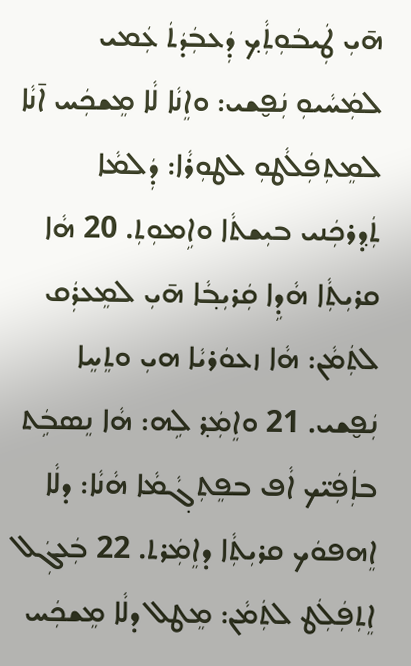ܗ̄ܝܼ ܛܲܝܒܿܘܼܬܼܵܟ݂ ܕܲܥܒܲܕܿܬܿ ܥܲܡܝ ܠܡܲܚܵܝܘܼ ܢܲܦ̮ܫܝ: ܘܐܸܢܵܐ ܠܵܐ ܡܸܫܟܲܚ ܐ̄ܢܵܐ ܠܡܸܬܼܦܲܠܵܛܘܼ ܠܛܘܼܪܵܐ: ܕܲܠܡܵܐ ܬܲܕ݂ܪܟܲܢܝ ܒܝܼܫܬܵܐ ܘܐܹܡܘܼܬܼ. 20 ܗܵܐ ܩܪܝܼܬܼܵܐ ܗܵܕܹܐ ܩܲܪܝܼܒ݂ܵܐ ܗ̄ܝܼ ܠܡܸܥܪܲܩ ܠܬܲܡܵܢ: ܗܵܐ ܙܥܘܿܪܝܵܐ ܗܝܼ ܘܬܸܚܸܐ ܢܲܦ̮ܫܝ. 21 ܘܐܸܡܲܪ݂ ܠܹܗ: ܗܵܐ ܢܸܣܒܹܿܬ ܒܐܲܦܲܝ̈ܟ ܐܵܦ ܒܦܸܬܼܓ݂ܵܡܵܐ ܗܵܢܵܐ: ܕܠܵܐ ܐܸܗܦܘܿܟ ܩܪܝܼܬܼܵܐ ܕܐܸܡܲܪܬ. 22 ܒܲܥܓܲܠ ܐܸܬܼܦܲܠܲܛ ܠܬܲܡܵܢ: ܡܸܛܠ ܕܠܵܐ ܡܸܫܟܲܚ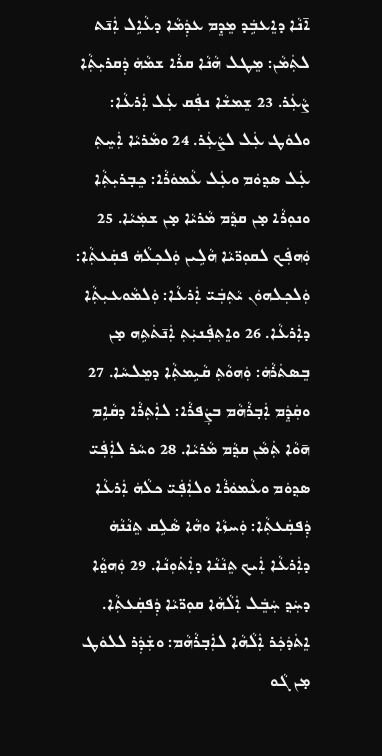ܐ̄ܢܵܐ ܕܐܸܥܒܹܿܕ ܡܸܕܸܡ ܥܕܲܡܵܐ ܕܥܵܐܹܠ ܐܲܢ̄ܬ ܠܬܲܡܵܢ: ܡܸܛܠ ܗܵܢܵܐ ܩܪܵܐ ܫܡܵܗܿ ܕܲܩܪܝܼܬܼܵܐ ܨܵܥܲܪ. 23 ܫܸܡܫܵܐ ܢܦܲܩ ܥܲܠ ܐܲܪܥܵܐ: ܘܠܘܿܛ ܥܲܠ ܠܨܵܥܲܪ. 24 ܘܡܵܪܝܵܐ ܐܲܚܸܬܼ ܥܲܠ ܣܕ݂ܘܿܡ ܘܥܲܠ ܥܵܡܘܿܪܵܐ: ܟܸܒ݂ܪܝܼܬܼܵܐ ܘܢܘܼܪܵܐ ܡ̣ܢ ܩܕ݂ܵܡ ܡܵܪܝܵܐ ܡ̣ܢ ܫܡܲܝܵܐ. 25 ܘܲܗܦܲܟ ܠܩܘܼܪ̈ܝܵܐ ܗܵܠܹܝܢ ܘܲܠܟ݂ܠܵܗܿ ܦܩܲܥܬܼܵܐ: ܘܲܠܟ݂ܠܗܘܿܢ ܝܵܬܼܒܲܝ̈ ܐܲܪܥܵܐ: ܘܲܠܡܵܘܥܝܼܬܼܵܐ ܕܐܲܪܥܵܐ. 26 ܘܐܸܬܼܦܲܢܝܲܬܼ ܐܲܢ̄ܬܿܬܹܗ ܡ̣ܢ ܒܸܣܬܿܪܵܗܿ: ܘܲܗܘܵܬܼ ܩܵܝܹܡܬܼܵܐ ܕܡܸܠܚܵܐ. 27 ܘܩܲܕܸܿܡ ܐܲܒ݂ܪܵܗܵܡ ܒܨܲܦܪܵܐ: ܠܐܲܬܼܪܵܐ ܕܩܵܐܹܡ ܗ̄ܘܵܐ ܬܲܡܵܢ ܩܕ݂ܵܡ ܡܵܪܝܵܐ. 28 ܘܚܵܪ ܠܐܲܦܲܝ̈ ܣܕ݂ܘܿܡ ܘܥܵܡܘܿܪܵܐ ܘܠܐܲܦܲܝ̈ ܟܠܵܗܿ ܐܲܪܥܵܐ ܕܲܦܩܲܥܬܼܵܐ: ܘܲܚܙܵܐ ܘܗܵܐ ܣܵܠܹܩ ܬܸܢܵܢܵܗܿ ܕܐܲܪܥܵܐ ܐܲܝܟ ܬܸܢܵܢܵܐ ܕܐܲܬܿܘܼܢܵܐ. 29 ܘܲܗܘ̤ܵܐ ܕܚܲܕ݂ ܚܲܒܸܿܠ ܐܲܠܵܗܵܐ ܩܘܼܪ̈ܝܵܐ ܕܲܦܩܲܥܬܼܵܐ. ܐܸܬܿܕܿܟܲܪ ܐܲܠܵܗܵܐ ܠܐܲܒ݂ܪܵܗܵܡ: ܘܫܲܕܲܪ ܠܠܘܿܛ ܡ̣ܢ ܓܵܘ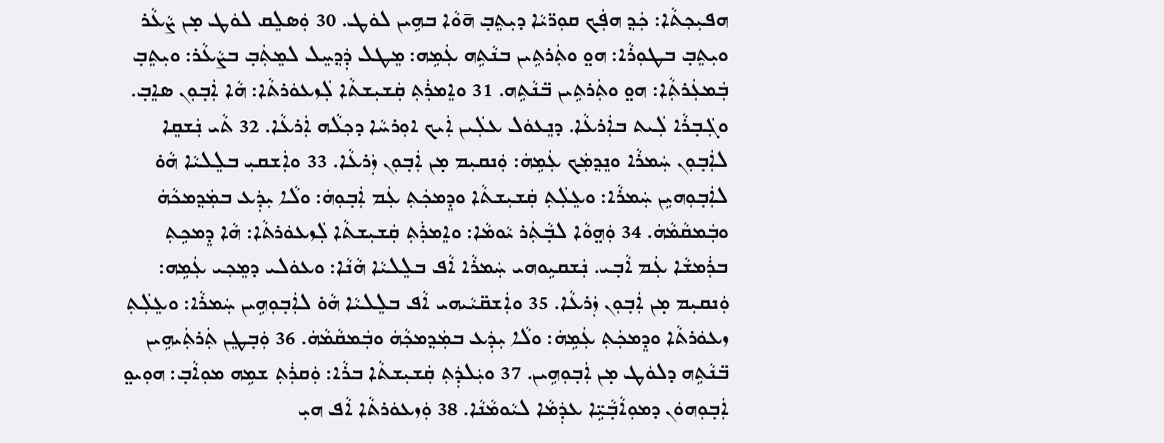ܗܦܝܼܟ݂ܬܵܐ: ܟܲܕ݂ ܗܦܲܟ ܩܘܼܪ̈ܝܵܐ ܕܝܼܬܸܒ݂ ܗ̄ܘܵܐ ܒܗܹܝܢ ܠܘܿܛ. 30 ܘܲܣܠܸܩ ܠܘܿܛ ܡ̣ܢ ܨܵܥܵܪ ܘܝܼܬܸܒ݂ ܒܛܘܼܪܵܐ: ܗܘ̤ ܘܬܲܪܬܹܝܢ ܒܢܵܬܹܗ ܥܲܡܹܗ: ܡܸܛܠ ܕܲܕ݂ܚܸܠ ܠܡܸܬܲܒ݂ ܒܨܵܥܵܪ: ܘܝܼܬܸܒ݂ ܒܲܡܥܲܪܬܼܵܐ: ܗܘ̤ ܘܬܲܪܬܹܝܢ ܒ̈ܢܵܬܹܗ. 31 ܘܐܸܡܪܲܬܼ ܩܲܫܝܼܫܬܵܐ ܠܲܙܥܘܿܪܬܵܐ: ܗܵܐ ܐܲܒ݂ܘܼܢ ܣܐܸܒ݂. ܘܓܲܒ݂ܪܵܐ ܠܲܝܬ ܒܐܲܪܥܵܐ. ܕܢܸܥܘܿܠ ܥܠܲܝܢ ܐܲܝܟ ܐܘܼܪܚܵܐ ܕܟ݂ܠܵܗ ܐܲܪܥܵܐ. 32 ܬܵܝ ܢܲܫܩܸܐ ܠܐܲܒ݂ܘܼܢ ܚܲܡܪܵܐ ܘܢܸܕ݂ܡܲܟ ܥܲܡܹܗܿ: ܘܲܢܩܝܼܡ ܡ̣ܢ ܐܲܒ݂ܘܼܢ ܙܲܪܥܵܐ. 33 ܘܐܲܫܩܝܼ ܒܠܸܠܝܵܐ ܗܵܘ̇ ܠܐܲܒ݂ܘܼܗܝܹܢ ܚܲܡܪܵܐ: ܘܥܸܠܲܬܼ ܩܲܫܝܼܫܬܵܐ ܘܕܸܡܟܲܬܼ ܥܲܡ ܐܲܒ݂ܘܼܗܿ: ܘܠܵܐ ܝܼܕܲܥ ܒܡܲܕ݂ܡܟܵܗܿ ܘܒܲܡܩܵܡܵܗܿ. 34 ܘܲܗ̤ܘܵܐ ܠܒ݂ܵܬܲܪ ܝܵܘܡܵܐ: ܘܐܸܡܪܲܬܼ ܩܲܫܝܼܫܬܵܐ ܠܲܙܥܘܿܪܬܵܐ: ܗܵܐ ܕܸܡܟܹܬܼ ܒܪܲܡܫܵܐ ܥܲܡ ܐܵܒ݂ܝ. ܢܲܫܩܝܹܘܗܝ ܚܲܡܪܵܐ ܐܵܦ ܒܠܸܠܝܵܐ ܗܵܢܵܐ: ܘܥܘܿܠܝ ܕܡܸܟ݂ܝ ܥܲܡܹܗ: ܘܲܢܩܝܼܡ ܡ̣ܢ ܐܲܒ݂ܘܼܢ ܙܲܪܥܵܐ. 35 ܘܐܲܫܩ̈ܝܵܝܗܝ ܐܵܦ ܒܠܸܠܝܵܐ ܗܵܘ̇ ܠܐܲܒ݂ܘܼܗܹܝܢ ܚܲܡܪܵܐ: ܘܥܸܠܲܬܼ ܙܥܘܿܪܬܵܐ ܘܕܸܡܟܲܬܼ ܥܲܡܹܗܿ: ܘܠܵܐ ܝܼܕܲܥ ܒܡܲܕ݂ܡܟ݂ܵܗܿ ܘܒܲܡܩܵܡܵܗܿ. 36 ܘܲܒ݂ܛܸܢ ܬܲܪܬܲܝܗܹܝܢ ܒ̈ܢܵܬܹܗ ܕܠܘܿܛ ܡ̣ܢ ܐܲܒ݂ܘܼܗܹܝܢ. 37 ܘܝܲܠܕܲܬܼ ܩܲܫܝܼܫܬܵܐ ܒܪܵܐ: ܘܲܩܪܲܬܼ ܫܡܹܗ ܡܘܼܐܵܒ݂: ܗܘܼܝܘ̤ ܐܲܒ݂ܘܼܗܘܿܢ ܕܡܘܼܐܵܒ݂ܵܝܹ̈ܐ ܥܕܲܡܵܐ ܠܝܵܘܡܵܢܵܐ. 38 ܘܲܙܥܘܿܪܬܵܐ ܐܵܦ ܗܝܼ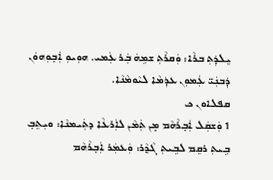ܝܸܠܕܲܬܼ ܒܪܵܐ: ܘܲܩܪܵܬܼ ܫܡܹܗܿ ܒܲܪ ܥܲܡܝ. ܗܘܼܝܘܼ ܐܲܒ݂ܘܼܗܘܿܢ ܕܲܒܢܲܝ̈ ܥܲܡܘܼܢ ܥܕܲܡܵܐ ܠܝܵܘܡܵܢܵܐ.
ܩܦܠܐܘܢ ܟ
1 ܘܲܫܩܲܠ ܐܲܒ݂ܪܵܗܵܡ ܡ̣ܢ ܬܲܡܵܢ ܠܐܲܪܥܵܐ ܕܬܲܝܡܢܵܐ: ܘܝܼܬܸܒ݂ ܒܹܝܬܼ ܪܩܸܡ ܠܒܹܝܬܼ ܓܵܕ݂ܵܪ: ܘܲܥܡܲܪ ܐܲܒ݂ܪܵܗܵܡ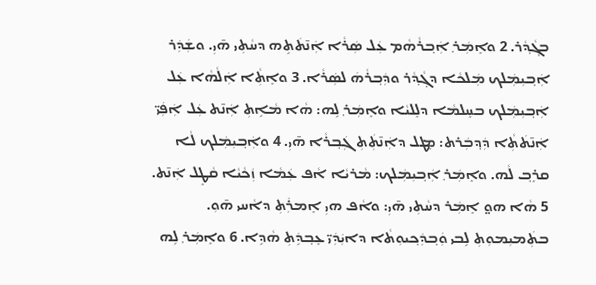ܒܓ݂ܵܕ݂ܵܪ. 2 ܘܐܸܡܲܪ݂ ܐܲܒ݂ܪܵܗܵܡ ܥܲܠ ܣܲܪܵܐ ܐܲܢ̄ܬܿܬܹܗ ܕܚܵܬܼܝ ܗ̄ܝܼ. ܘܫܲܕܲܪ ܐܲܒ݂ܝܼܡܲܠܟ ܡܲܠܟܵܐ ܕܓ݂ܵܕ݂ܵܪ ܘܕܲܒ݂ܪܵܗܿ ܠܣܲܪܵܐ. 3 ܘܐܸܬܼܵܐ ܐܲܠܵܗܵܐ ܥܲܠ ܐܲܒ݂ܝܼܡܲܠܟ ܒܚܸܠܡܵܐ ܕܠܸܠܝܵܐ ܘܐܸܡܲܪ݂ ܠܹܗ: ܗܵܐ ܡܵܐܹܬܼ ܐܲܢ̄ܬ ܥܲܠ ܐܲܦܲܝ̈ ܐܲܢ̄ܬܿܬܼܵܐ ܕܲܕ݂ܒܲܪܬ: ܡܸܛܠ ܕܐܲܢ̄ܬܲܬܼ ܓܲܒ݂ܪܵܐ ܗ̄ܝܼ. 4 ܘܐܲܒ݂ܝܼܡܲܠܟ ܠܵܐ ܩܪܸܒ݂ ܠܵܗ. ܘܐܸܡܲܪ݂ ܐܲܒ݂ܝܼܡܲܠܟ: ܡܵܪܝܵܐ ܐܵܦ ܥܲܡܵܐ ܙܲܟܵܝܵܐ ܩܵܛܸܠ ܐܲܢ̄ܬ. 5 ܗܵܐ ܗܘ̤ ܐܸܡܲܪ ܕܚܵܬܼܝ ܗ̄ܝܼ: ܘܐܵܦ ܗܝܼ ܐܸܡܪܲܬܼ ܕܐܵܚܝ ܗ̄ܘܼ. ܒܬܲܡܝܼܡܘܼܬܼ ܠܹܒܝ ܘܲܒ݂ܕܲܟ݂ܝܘܼܬܵܐ ܕܐܝܲܕܲܝ̈ ܥܸܒ݂ܕܹܿܬܼ ܗܵܕܹܐ. 6 ܘܐܸܡܲܪ݂ ܠܹܗ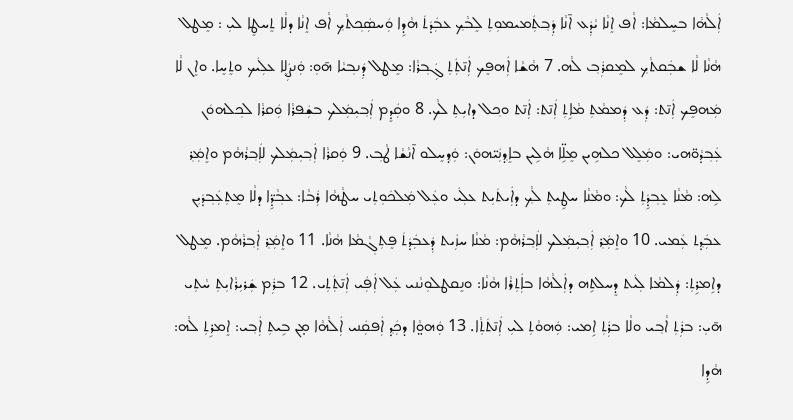ܐܲܠܵܗܵܐ ܒܚܸܠܡܵܐ: ܐܵܦ ܐܸܢܵܐ ܝܵܕܲܥ ܐ̄ܢܵܐ ܕܲܒ݂ܬܲܡܝܡܘܼܬܼ ܠܸܒܵܟ݂ ܥܒܲܕܿܬܿ ܗܵܕܹܐ ܘܲܚܣܲܟ݂ܬܵܟ݂ ܐܵܦ ܐܸܢܵܐ ܕܠܵܐ ܬܸܚܛܸܐ ܠܝܼ : ܡܸܛܠ ܗܵܢܵܐ ܠܵܐ ܫܒܲܩܬܵܟ݂ ܠܡܸܩܪܲܒ݂ ܠܵܗ. 7 ܗܵܫܵܐ ܐܲܗܦܸܟ ܐܲܢ̄ܬܲܬܼ ܓܲܒ݂ܪܵܐ: ܡܸܛܠ ܕܲܢܒ݂ܝܵܐ ܗ̄ܘܼ: ܘܲܢܨܲܠܸܐ ܥܠܲܝܟ ܘܬܸܚܸܐ. ܘܐܸܢ ܠܵܐ ܡܲܗܦܸܟ ܐܲܢ̄ܬ: ܕܲܥ ܕܲܡܡܵܬܼ ܡܵܐܹܬܼ ܐܲܢ̄ܬ: ܐܲܢ̄ܬ ܘܟ݂ܠ ܕܐܝܼܬܼ ܠܵܟ. 8 ܘܩܲܕܸܡ ܐܲܒ݂ܝܼܡܲܠܟ ܒܫܲܦܪܵܐ ܘܲܩܪܵܐ ܠܟ݂ܠܗܘܿܢ ܥܲܒ݂ܕܵܘ̈ܗܝ: ܘܡܲܠܸܠ ܟܠܗܹܝܢ ܡܸܠܹ̈ܐ ܗܵܠܹܝܢ ܒܐܸܕ݂ܢܲܝ̈ܗܘܿܢ: ܘܲܕ݂ܚܸܠܘ ܐ̄ܢܵܫܵܐ ܛܵܒ݂. 9 ܘܲܩܪܵܐ ܐܲܒ݂ܝܼܡܲܠܟ ܠܐܲܒ݂ܪܵܗܵܡ ܘܐܸܡܲܪ݂ ܠܹܗ: ܡܵܢܵܐ ܥܸܒ݂ܕܹܿܬܼ ܠܵܟ: ܘܡܵܢܵܐ ܚܛܹܝܬܼ ܠܵܟ݂ ܕܐܲܝܬܿܝܼܬ ܥܠܲܝ ܘܥܲܠ ܡܲܠܟܿܘܼܬܼܝ ܚܛܵܗܵܐ ܪܲܒܵܐ: ܥܒ݂ܵܕܹ̈ܐ ܕܠܵܐ ܡܸܬܼܥܲܒ݂ܕܿܝܼܢ ܥܒܲܕ݂ܬ ܥܲܡܝ. 10 ܘܐܸܡܲܪ݂ ܐܲܒ݂ܝܼܡܲܠܟ ܠܐܲܒ݂ܪܵܗܵܡ: ܡܵܢܵܐ ܚܙܲܝܬ ܕܲܥܒܲܕܿܬܿ ܦܸܬܼܓ݂ܵܡܵܐ ܗܵܢܵܐ. 11 ܘܐܸܡܲܪ݂ ܐܲܒ݂ܪܵܗܵܡ. ܡܸܛܠ ܕܐܹܡܪܹܬܼ: ܕܲܠܡܵܐ ܠܲܝܬ ܕܸܚܠܬܹܗ ܕܐܲܠܵܗܵܐ ܒܐܲܬܼܪܵܐ ܗܵܢܵܐ: ܘܢܸܩܛܠܘܼܢܵܢܝ ܥܲܠ ܐܲܦܲܝ ܐܲܢ̄ܬܲܬܼܝ. 12 ܒܪܲܡ ܫܲܪܝܼܪܵܐܝܼܬܼ ܚܵܬܼܝ ܗ̄ܝܼ: ܒܪܲܬܼ ܐܵܒ݂ܝ ܘܠܵܐ ܒܪܲܬܼ ܐܹܡܝ: ܘܲܗܘܵܬܼ ܠܝܼ ܐܲܢ̄ܬܿܬܼܵܐ. 13 ܘܲܗܘ̤ܵܐ ܕܟܲܕ݂ ܐܲܦܩܲܢܝ ܐܲܠܵܗܵܐ ܡ̣ܢ ܒܹܝܬܼ ܐܲܒ݂ܝ: ܐܸܡܪܹܬܼ ܠܵܗ: ܗܵܕܹܐ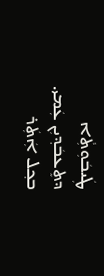ܛܲܝܒܿܘܼܬܼܵܐ ܕܬܸܥܒܿܕ݂ܝܼܢ ܥܲܡܝ. ܒܟ݂ܠ ܐܲܬܲܪ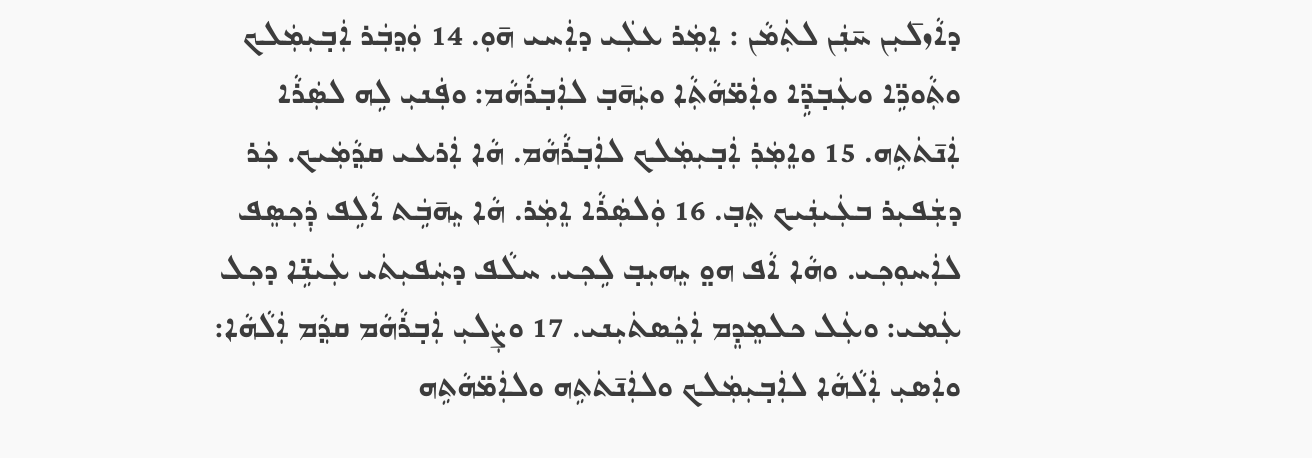ܕܐܵܙܠ̄ܝܼܢ ܚ̄ܢܲܢ ܠܬܲܡܵܢ : ܐܸܡܲܪ ܥܠܲܝ ܕܐܲܚܝ ܗ̄ܘܼ. 14 ܘܲܕ݂ܒܲܪ ܐܲܒ݂ܝܼܡܲܠܟ ܘܬܼܵܘܪܹ̈ܐ ܘܥܲܒ݂ܕܹ̈ܐ ܘܐܲܡ̈ܗܵܬܼܵܐ ܘܝܲܗ̄ܒ݂ ܠܐܲܒ݂ܪܵܗܵܡ: ܘܦܲܢܝܼ ܠܹܗ ܠܣܲܪܵܐ ܐܲܢ̄ܬܿܬܹܗ. 15 ܘܐܸܡܲܪ݂ ܐܲܒ݂ܝܼܡܲܠܟ ܠܐܲܒ݂ܪܵܗܵܡ. ܗܵܐ ܐܲܪܥܝ ܩܕ݂ܵܡܲܝܟ. ܟܲܪ ܕܫܲܦܝܼܪ ܒܥܲܝܢܲܝܟ ܬܸܒ݂. 16 ܘܲܠܣܲܪܵܐ ܐܸܡܲܪ. ܗܵܐ ܝܸܗ̄ܒܹܿܬ ܐܵܠܹܦ ܕܲܟ݂ܣܸܦ ܠܐܲܚܘܼܟ݂ܝ. ܘܗܵܐ ܐܵܦ ܗܘ̤ ܝܸܗܝܼܒ݂ ܠܹܟ݂ܝ. ܚܠܵܦ ܕܚܲܦܝܼܬܿܝ ܥܲܝܢܹ̈ܐ ܕܟ݂ܠ ܥܲܡܝ: ܘܥܲܠ ܟܠܡܸܕܸܡ ܐܲܟܸܿܣܬܿܝܼܢܝ. 17 ܘܨܲܠܝܼ ܐܲܒ݂ܪܵܗܵܡ ܩܕ݂ܵܡ ܐܲܠܵܗܵܐ: ܘܐܲܣܝܼ ܐܲܠܵܗܵܐ ܠܐܲܒ݂ܝܼܡܲܠܟ ܘܠܐܲܢ̄ܬܿܬܹܗ ܘܠܐܲܡ̈ܗܵܬܹܗ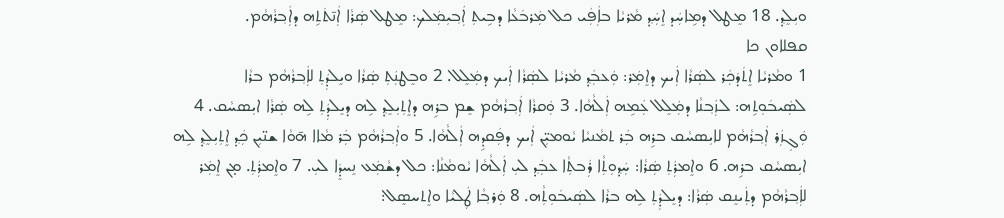ܘܝܼܠܸܕ݂. 18 ܡܸܛܠ ܕܡܹܐܚܲܕ ܐܸܚܲܕ݂ ܡܵܪܝܵܐ ܒܐܲܦܲܝ ܟܠ ܡܲܪܒܿܥܵܐ ܕܒܹܝܬܼ ܐܲܒ݂ܝܼܡܲܠܟ: ܡܸܛܠ ܣܲܪܵܐ ܐܲܢ̄ܬܿܬܹܗ ܕܐܲܒ݂ܪܵܗܵܡ.
ܩܦܠܐܘܢ ܟܐ
1 ܘܡܵܪܝܵܐ ܐܸܬܿܕܿܟܲܪ ܠܣܲܪܵܐ ܐܲܝܟ ܕܐܸܡܲܪ: ܘܲܥܒܲܕ݂ ܡܵܪܝܵܐ ܠܣܲܪܵܐ ܐܲܝܟ ܕܡܲܠܸܠ. 2 ܘܒܸܛܢܲܬܼ ܣܲܪܵܐ ܘܝܸܠܕܲܬܼ ܠܐܲܒ݂ܪܵܗܵܡ ܒܪܵܐ ܠܣܲܝܒܿܘܼܬܹܗ: ܠܙܲܒ݂ܢܵܐ ܕܡܲܠܸܠ ܥܲܡܹܗ ܐܲܠܵܗܵܐ. 3 ܘܲܩܪܵܐ ܐܲܒ݂ܪܵܗܵܡ ܫܸܡ ܒܪܹܗ ܕܐܸܬܼܝܼܠܸܕ݂ ܠܹܗ ܕܝܸܠܕܲܬܼ ܠܹܗ ܣܲܪܵܐ ܐܝܼܣܚܵܩ. 4 ܘܲܓܼܙܲܪ ܐܲܒ݂ܪܵܗܵܡ ܠܐܝܼܣܚܵܩ ܒܪܹܗ ܒܲܪ ܬܡܵܢܝܵܐ ܝܵܘܡܝܼ̈ܢ ܐܲܝܟ ܕܦܲܩܕܹܗ ܐܲܠܵܗܵܐ. 5 ܘܐܲܒ݂ܪܵܗܵܡ ܒܲܪ ܡܵܐܐ ܗ̄ܘܵܐ ܫܢ̈ܝܼܢ ܟܲܕ݂ ܐܸܬܼܝܼܠܸܕ݂ ܠܹܗ ܐܝܼܣܚܵܩ ܒܪܹܗ. 6 ܘܐܸܡܪܲܬܼ ܣܲܪܵܐ: ܚܲܕ݂ܘܼܬܼܵܐ ܪܲܒܬܼܵܐ ܥܒܲܕ݂ ܠܝܼ ܐܲܠܵܗܵܐ ܝܵܘܡܵܢܵܐ: ܟܠ ܕܫܵܡܲܥ ܢܸܚܕܸܿܐ ܠܝܼ. 7 ܘܐܸܡܪܲܬܼ. ܡ̣ܢ ܐܸܡܲܪ ܠܐܲܒ݂ܪܵܗܵܡ ܕܬܲܝܢܸܩ ܣܲܪܵܐ: ܕܝܸܠܕܲܬܼ ܠܹܗ ܒܪܵܐ ܠܣܲܝܒܿܘܼܬܼܵܗ. 8 ܘܲܪܒ݂ܵܐ ܛܲܠܝܵܐ ܘܐܸܬܚܣܸܠ: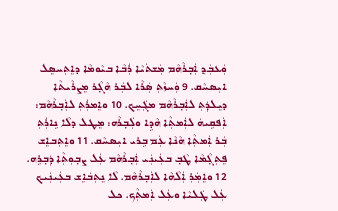ܘܲܥܒܲܕ݂ ܐܲܒ݂ܪܵܗܵܡ ܡܲܫܬܿܝܵܐ ܪܲܒܵܐ ܒܝܵܘܡܵܐ ܕܐܸܬܼܚܣܸܠ ܐܝܼܣܚܵܩ. 9 ܘܲܚܙܵܬܼ ܣܲܪܵܐ ܠܒܲܪ ܗܵܓ݂ܵܪ ܡܸܨܪܵܝܬܵܐ ܕܝܸܠܕܲܬܼ ܠܐܲܒ݂ܪܵܗܵܡ ܡܓܲܚܸܟ. 10 ܘܐܸܡܪܲܬܼ ܠܐܲܒ݂ܪܵܗܵܡ: ܐܲܦܩܹܝܗܿ ܠܐܲܡܬܼܵܐ ܗܵܕܹܐ ܘܠܲܒ݂ܪܵܗ: ܡܸܛܠ ܕܠܵܐ ܢܹܐܪܲܬܼ ܒܲܪ ܐܲܡܬܼܵܐ ܗܵܢܵܐ ܥܲܡ ܒܹܪܝ ܐܝܼܣܚܵܩ. 11 ܘܐܸܬܼܒܐܸܫ ܦܸܬܼܓ݂ܵܡܵܐ ܛܵܒ݂ ܒܥܲܝܢܲܝ ܐܲܒ݂ܪܵܗܵܡ ܥܲܠ ܨܒ݂ܘܼܬܼܵܐ ܕܲܒ݂ܪܹܗ. 12 ܘܐܸܡܲܪ݂ ܐܲܠܵܗܵܐ ܠܐܲܒ݂ܪܵܗܵܡ. ܠܵܐ ܢܸܬܼܒܿܐܸܫ ܒܥܲܝܢܲܝܟ ܥܲܠ ܛܲܠܝܵܐ ܘܥܲܠ ܐܲܡܬܼܵܟ. ܟܠ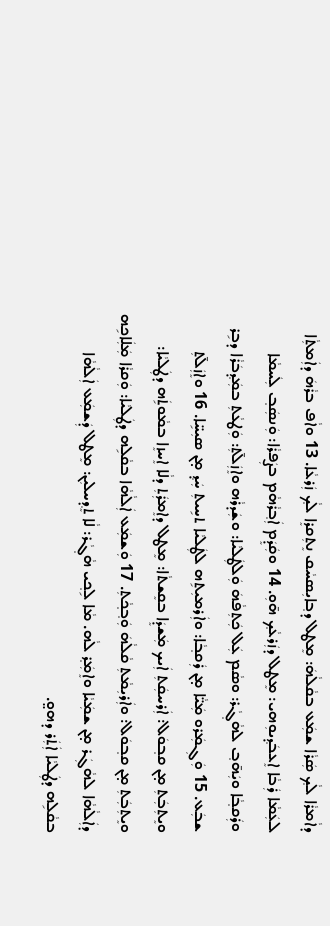ܕܐܵܡܪܵܐ ܠܵܟ݂ ܣܲܪܵܐ ܫܡܲܥ ܒܩܵܠܵܗܿ: ܡܸܛܠ ܕܒ݂ܐܝܼܣܚܵܩ ܢܸܬܼܩܪܸܐ ܠܵܟ݂ ܙܲܪܥܵܐ. 13 ܘܐܵܦ ܒܪܵܗܿ ܕܐܲܡܬܼܵܐ ܠܥܲܡܵܐ ܪܲܒܵܐ ܐܸܥܒܿܕ݂ܝܘܼܗܝ: ܡܸܛܠ ܕܙܲܪܥܵܟ݂ ܗ̄ܘܼ. 14 ܘܩܲܕܸܿܡ ܐܲܒ݂ܪܵܗܵܡ ܒܨܲܦܪܵܐ: ܘܲܢܣܲܒ݂ ܠܲܚܡܵܐ ܘܪܲܩܒ݂ܵܐ ܘܝܲܗ̄ܒ݂ ܠܗܵܓ݂ܵܪ: ܘܣܵܡ ܥܲܠ ܟܲܬܼܦܵܗܿ ܘܲܠܛܲܠܝܵܐ: ܘܫܲܕܪܵܗ ܘܐܸܙܲܠ̄ܬܼ: ܘܲܛܥܵܬܼ ܒܡܲܕ݂ܒܿܪܵܐ ܕܒܹܪ ܫܒܲܥ. 15 ܘܲܓܼܡܲܪܘ ܡܲܝ̈ܵܐ ܡ̣ܢ ܪܲܩܒ݂ܵܐ: ܘܐܲܪܡܝܼܬܹܗ ܠܛܲܠܝܵܐ ܬܚܹܝܬܼ ܚܲܕ݂ ܡ̣ܢ ܣܝܼܚܹ̈ܐ. 16 ܘܐܸܙܲܠ̄ܬܼ ܘܝܸܬܼܒܲܬܼ ܡ̣ܢ ܩܒ݂ܘܿܠ: ܐܲܪܚܩܲܬܼ ܐܲܝܟ ܡܲܫܕܸܿܐ ܒܩܸܫܬܵܐ: ܡܸܛܠ ܕܐܸܡܪܲܬܼ ܕܠܵܐ ܐܸܚܙܸܐ ܒܡܵܘܬܹܿܗ ܕܛܲܠܝܵܐ: ܘܝܸܬܼܒܲܬܼ ܡ̣ܢ ܩܒ݂ܘܿܠ: ܘܐܲܪܝܼܡܵܬܼ ܩܵܠܵܗܿ ܘܲܒ݂ܟ݂ܵܬܼ. 17 ܘܲܫܡܲܥ ܐܲܠܵܗܵܐ ܒܩܵܠܹܗ ܕܛܲܠܝܵܐ: ܘܲܩܪܵܐ ܡܲܠܲܐܟܹܗ ܕܐܲܠܵܗܵܐ ܠܗܵܓܲܪ ܡ̣ܢ ܫܡܲܝܵܐ ܘܐܸܡܲܪ݂ ܠܵܗ. ܡܵܐ ܠܹܟ݂ܝ ܗܵܓ݂ܵܪ: ܠܵܐ ܬܸܕ݂ܚܠܝܼܢ: ܡܸܛܠ ܕܲܫܡܲܥ ܐܲܠܵܗܵܐ ܒܩܵܠܹܗ ܕܛܲܠܝܵܐ ܐܲܬܲܪ ܕܗܘ̤.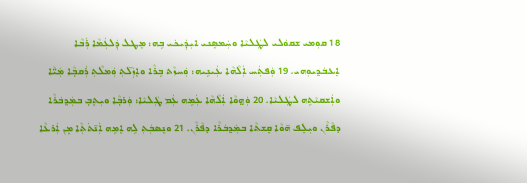18 ܩܘܼܡܝ ܫܩܘܿܠܝ ܠܛܲܠܝܵܐ ܘܚܲܡܣܸܢܝ ܐܝܼܕܲܝܟܿܝ ܒܹܗ: ܡܸܛܠ ܕܲܠܥܲܡܵܐ ܪܲܒܵܐ ܐܸܥܒܿܕ݂ܝܘܼܗܝ. 19 ܘܲܦܬܲܚ ܐܲܠܵܗܵܐ ܥܲܝܢܹܝܗ: ܘܲܚܙܵܬ ܒܹܪܵܐ ܘܐܸܙܲܠ̄ܬܼ ܘܲܡܠܵܬܼ ܪܲܩܒ݂ܵܐ ܡܲܝ̈ܵܐ ܘܐܲܫܩܝܵܬܹܗ ܠܛܲܠܝܵܐ. 20 ܘܲܗ̤ܘܵܐ ܐܲܠܵܗܵܐ ܥܲܡܹܗ ܥܲܡ ܛܲܠܝܵܐ: ܘܲܪܒ݂ܵܐ ܘܝܼܬܸܒ݂ ܒܡܲܕ݂ܒܿܪܵܐ ܕܦܵܪܵܢ ܘܝܼܠܸܦ ܗ̄ܘܵܐ ܩܸܫܬܵܐ ܒܡܲܕ݂ܒܿܪܵܐ ܕܦܵܪܵܢ. 21 ܘܢܸܣܒܲܬܼ ܠܹܗ ܐܸܡܹܗ ܐܲܢ̄ܬܿܬܼܵܐ ܡ̣ܢ ܐܲܪܥܵܐ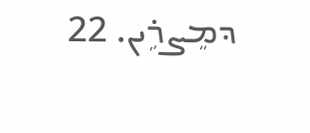ܕܡܸܨܪܹܝܢ. 22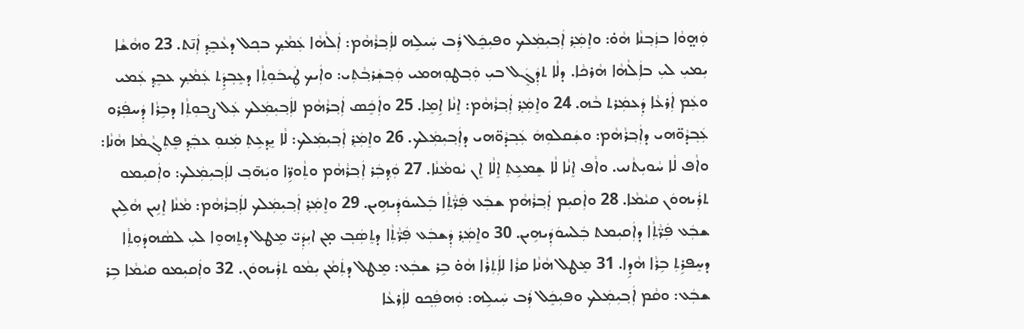ܘܲܗ̤ܘܵܐ ܒܙܲܒ݂ܢܵܐ ܗܵܘ̇: ܘܐܸܡܲܪ݂ ܐܲܒ݂ܝܼܡܲܠܟ ܘܦܝܼܟܸܿܠ ܪܲܒ ܚܲܝܠܹܗ ܠܐܲܒ݂ܪܵܗܵܡ: ܐܲܠܵܗܵܐ ܥܲܡܵܟ݂ ܒܟ݂ܠ ܕܥܵܒܸܕ݂ ܐܲܢ̄ܬ. 23 ܘܗܵܫܵܐ ܝܼܡܝܼ ܠܝܼ ܒܐܲܠܵܗܵܐ ܗܵܪܟܵܐ. ܕܠܵܐ ܬܕܲܓܸܿܠ ܒܝܼ ܘܲܒ݂ܛܘܼܗܡܝ ܘܲܒ݂ܫܲܪܒ݂ܵܬܼܝ: ܘܐܲܝܟ ܛܲܝܒܿܘܼܬܼܵܐ ܕܥܸܒ݂ܕܹܿܬ ܥܲܡܵܟ݂ ܥܒܸܕ݂ ܥܲܡܝ ܘܥܲܡ ܐܲܪܥܵܐ ܕܲܥܡܲܪܬ ܒܵܗ. 24 ܘܐܸܡܲܪ݂ ܐܲܒ݂ܪܵܗܵܡ: ܐܸܢܵܐ ܐܹܡܸܐ. 25 ܘܐܲܟܸܿܣ ܐܲܒ݂ܪܵܗܵܡ ܠܐܲܒ݂ܝܼܡܲܠܟ ܥܲܠ ܨܒ݂ܘܼܬܼܵܐ ܕܒܹܪܵܐ ܕܲܚܦܲܪܘ ܥܲܒ݂ܕܵܘ̈ܗܝ ܕܐܲܒ݂ܪܵܗܵܡ: ܘܫܲܩܠܘܼܗܿ ܥܲܒ݂ܕܵܘ̈ܗܝ ܕܐܲܒ݂ܝܼܡܲܠܟ. 26 ܘܐܸܡܲܪ݂ ܐܲܒ݂ܝܼܡܲܠܟ: ܠܵܐ ܝܸܕ݂ܥܹܬܼ ܡܲܢܘܼ ܥܒܲܕ݂ ܦܸܬܼܓ݂ܵܡܵܐ ܗܵܢܵܐ: ܘܐܵܦ ܠܵܐ ܚܵܘܝܼܬܵܢܝ. ܘܐܵܦ ܐܸܢܵܐ ܠܵܐ ܫܸܡܥܹܬܼ ܐܸܠܵܐ ܐܸܢ ܝܵܘܡܵܢܵܐ. 27 ܘܲܕ݂ܒܲܪ ܐܲܒ݂ܪܵܗܵܡ ܘܬܼܵܘܪܹ̈ܐ ܘܝܲܗ̄ܒ݂ ܠܐܲܒ݂ܝܼܡܲܠܟ: ܘܐܲܩܝܼܡܘ ܬܪܲܝܗܘܿܢ ܩܝܵܡܵܐ. 28 ܘܐܲܩܝܼܡ ܐܲܒ݂ܪܵܗܵܡ ܫܒܲܥ ܦܲܪ̈ܵܬܼܵܐ ܒܲܠܚܘܿܕܲܝܗܹܝܢ. 29 ܘܐܸܡܲܪ݂ ܐܲܒ݂ܝܼܡܲܠܟ ܠܐܲܒ݂ܪܵܗܵܡ: ܡܵܢܵܐ ܐܸܢܹܝܢ ܗܵܠܹܝܢ ܫܒܲܥ ܦܲܪ̈ܵܬܼܵܐ ܕܐܲܩܝܼܡܬ ܒܲܠܚܘܿܕܲܝܗܹܝܢ. 30 ܘܐܸܡܲܪ݂ ܕܲܫܒܲܥ ܦܲܪ̈ܵܬܼܵܐ ܕܬܸܣܲܒ݂ ܡ̣ܢ ܐܝܼܕܲܝ̈ ܡܸܛܠ ܕܬܸܗܘܸܐ ܠܝܼ ܠܣܵܗܕܿܘܼܬܼܵܐ ܕܚܸܦܪܹܬܼ ܒܹܪܵܐ ܗܵܕܹܐ. 31 ܡܸܛܠ ܗܵܢܵܐ ܩܪܵܐ ܠܐܲܬܼܪܵܐ ܗܵܘ̇ ܒܹܪ ܫܒܲܥ: ܡܸܛܠ ܕܬܲܡܵܢ ܝܼܡܵܘ ܬܪܲܝܗܘܿܢ. 32 ܘܐܲܩܝܼܡܘ ܩܝܵܡܵܐ ܒܹܪ ܫܒܲܥ: ܘܩܵܡ ܐܲܒ݂ܝܼܡܲܠܟ ܘܦܝܼܟܸܿܠ ܪܲܒ ܚܲܝܠܹܗ: ܘܲܗܦܲܟ݂ܘ ܠܐܲܪܥܵܐ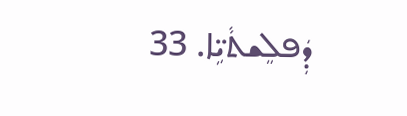ܕܲܦܠܸܫܬܵܝܹ̈ܐ. 33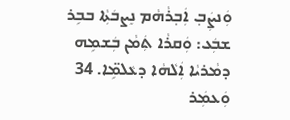ܘܲܢܨܲܒ݂ ܐܲܒ݂ܪܵܗܵܡ ܢܸܨܒܿܬܼܵܐ ܒܒܹܪ ܫܒܲܥ: ܘܲܩܪܵܐ ܬܲܡܵܢ ܒܲܫܡܹܗ ܕܡܵܪܝܵܐ ܐܲܠܵܗܵܐ ܕܥܵܠܡܹ̈ܐ. 34 ܘܲܥܡܲܪ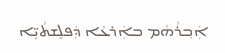ܐܲܒ݂ܪܵܗܵܡ ܒܐܲܪܥܵܐ ܕܲܦܠܸܫܬܵܝܹ̈ܐ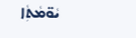ܝܵܘ̈ܡܵܬܼܵܐ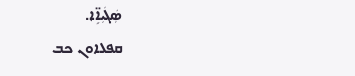ܣܲܓܿܝܼܐܹ̈ܐ.
ܩܦܠܐܘܢ ܟܒ